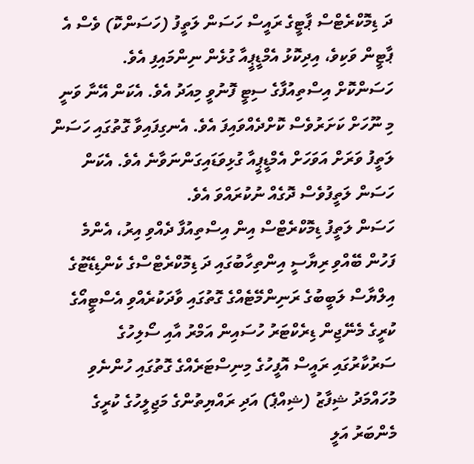ދަ ޑިމޮކްރެޓްސް ޕާޓީގެ ރައީސް ހަސަން ލަތީފު (ހަސަންކޮ) ވެސް އެ ޕާޓީން ވަކިވެ، އިދިކޮޅު އެމްޑީޕީއާ ގުޅެން ނިންމައިފި އެވެ.
ހަސަންކޮށް އިސްތިއުފާގެ ސިޓީ ފޮނުވީ މިއަދު އެވެ. އެކަން އޭނާ ވަނީ މި ނޫހަށް ކަށަރުވެސް ކޮށްދެއްވައިފަ އެވެ. އެނގިފައިވާ ގޮތުގައި ހަސަން ލަތީފު ވަރަށް އަވަހަށް އެމްޑީޕީއާ ގުޅިވަޑައިގަންނަވާނެ އެވެ. އެކަން ހަސަން ލަތީފުވެސް ދޮގެއް ނުކުރައްވަ އެވެ.
ހަސަން ލަތީފު ޑިމޮކްރެޓްސް އިން އިސްތިއުފާ ދެއްވި އިރު، އެންމެ ފަހުން ބޭއްވި ރިޔާސީ އިންތިހާބުގައި ދަ ޑިމޮކްރެޓްސްގެ ކެންޑިޑޭޓުގެ އިލްޔާސް ލަބީބުގެ ރަނިންމޭޓެއްގެ ގޮތުގައި ވާދަކުރެއްވި އެސްޓީއޯގެ ކުރީގެ މެނޭޖިން ޑިރެކްޓަރު ހުސައިން އަމްރު އާއި ސޯލިހުގެ ސަރުކާރުގައި ރައީސް އޮފީހުގެ މިނިސްޓަރެއްގެ ގޮތުގައި ހުންނެވި މުހައްމަދު ޝިފާޒު (ޝިއްޕެ) އަދި ރައްޔިތުންގެ މަޖިލީހުގެ ކުރީގެ މެންބަރު އަލީ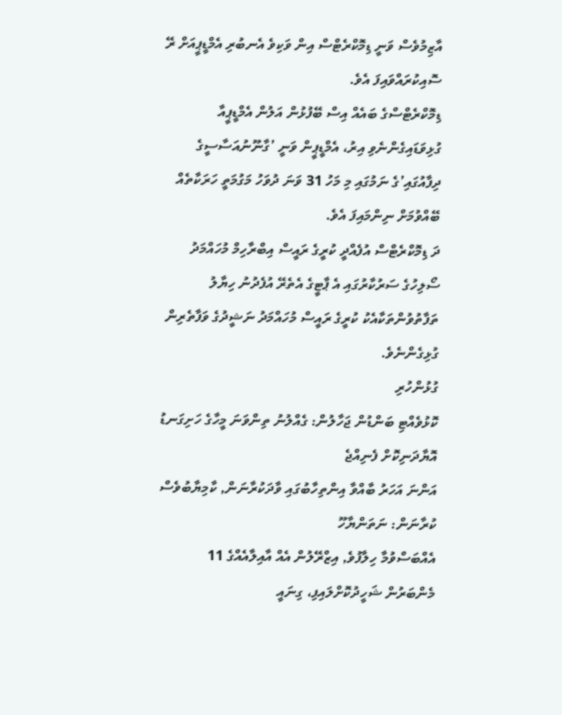އާޒިމުވެސް ވަނީ ޑިމޮކްރެޓްސް އިން ވަކިވެ އެނބުރި އެމްޑީޕީއަށް ރޭ ސޮއިކުރައްވައިފަ އެވެ.
ޑިމޮކްރެޓްސްގެ ބައެއް އިސް ބޭފުޅުން އަލުން އެމްޑީޕީއާ ގުޅިވަޑައިގެންނެވި އިރު، އެމްޑީޕީން ވަނީ ’ގާނޫނުއަސާސީގެ ދިފާއުގައި’ގެ ނަމުގައި މި މަހު 31 ވަނަ ދުވަހު މަގުމަތީ ހަރަކާތެއް ބޭއްވުމަށް ނިންމައިފަ އެވެ.
ދަ ޑިމޮކްރެޓްސް އުފެއްދީ ކުރީގެ ރައީސް އިބްރާހިމް މުހައްމަދު ސޯލިހުގެ ސަރުކާރުގައި އެ ޕާޓީގެ އެތެރޭ އުފެދުނު ހިޔާލު ތަފާތުވުންތަކާއެކު ކުރީގެ ރައީސް މުހައްމަދު ނަޝީދުގެ ވަފާތެރިން ގުޅިގެންނެވެ.
ގުޅުންހުރި
ކޮޅުވެއްޓި ބަންޑުން ޖަހާލުން: ގެއްލުނު ތިންވަނަ މީހާގެ ހަށިގަނޑު އޮޔާދަނިކޮށް ފެނިއްޖެ
އަންނަ އަހަރު ބާއްވާ އިންތިހާބުގައި ވާދަކުރާނަން, ކާމިޔާބުވެސް ކުރާނަން: ނަތަންޔާހޫ
އެއްބަސްވުމާ ހިލާފުވެ, އިޒްރޭލުން އެއް އާއިލާއެއްގެ 11 މެންބަރުން ޝަހީދުކޮށްލައިފި، ގިނައީ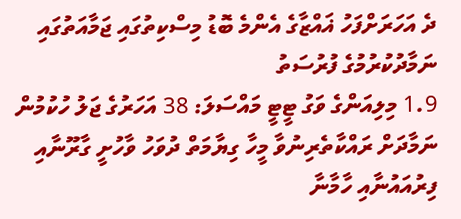ދެ އަހަރަށްފަހު ޣައްޒާގެ އެންމެ ބޮޑު މިސްކިތުގައި ޖަމާއަތުގައި ނަމާދުކުރުމުގެ ފުރުސަތު
1.9 މިލިއަންގެ ވަގު ޓީޓީ މައްސަލަ: 38 އަހަރުގެ ޖަލު ހުކުމުން
ނަމާދަށް ރައްކާތެރިނުވާ މީހާ ގިޔާމަތް ދުވަހު ވާހުށީ ގާރޫނާއި ފިރުއައުނާއި ހާމާނާ